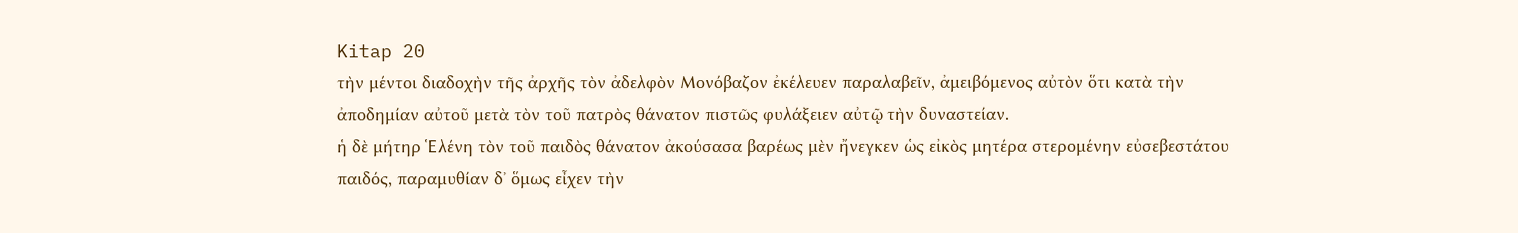Kitap 20
τὴν μέντοι διαδοχὴν τῆς ἀρχῆς τὸν ἀδελφὸν Μονόβαζον ἐκέλευεν παραλαβεῖν, ἀμειβόμενος αὐτὸν ὅτι κατὰ τὴν ἀποδημίαν αὐτοῦ μετὰ τὸν τοῦ πατρὸς θάνατον πιστῶς φυλάξειεν αὐτῷ τὴν δυναστείαν.
ἡ δὲ μήτηρ Ἑλένη τὸν τοῦ παιδὸς θάνατον ἀκούσασα βαρέως μὲν ἤνεγκεν ὡς εἰκὸς μητέρα στερομένην εὐσεβεστάτου παιδός, παραμυθίαν δʼ ὅμως εἶχεν τὴν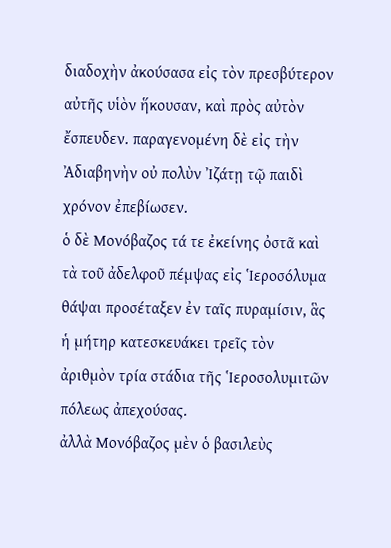διαδοχὴν ἀκούσασα εἰς τὸν πρεσβύτερον αὐτῆς υἱὸν ἥκουσαν, καὶ πρὸς αὐτὸν ἔσπευδεν. παραγενομένη δὲ εἰς τὴν Ἀδιαβηνὴν οὐ πολὺν Ἰζάτῃ τῷ παιδὶ χρόνον ἐπεβίωσεν.
ὁ δὲ Μονόβαζος τά τε ἐκείνης ὀστᾶ καὶ τὰ τοῦ ἀδελφοῦ πέμψας εἰς Ἱεροσόλυμα θάψαι προσέταξεν ἐν ταῖς πυραμίσιν, ἃς ἡ μήτηρ κατεσκευάκει τρεῖς τὸν ἀριθμὸν τρία στάδια τῆς Ἱεροσολυμιτῶν πόλεως ἀπεχούσας.
ἀλλὰ Μονόβαζος μὲν ὁ βασιλεὺς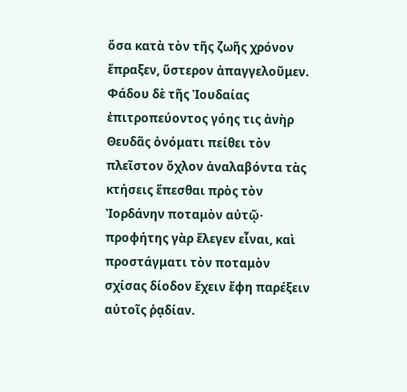ὅσα κατὰ τὸν τῆς ζωῆς χρόνον ἔπραξεν, ὕστερον ἀπαγγελοῦμεν.
Φάδου δὲ τῆς Ἰουδαίας ἐπιτροπεύοντος γόης τις ἀνὴρ Θευδᾶς ὀνόματι πείθει τὸν πλεῖστον ὄχλον ἀναλαβόντα τὰς κτήσεις ἕπεσθαι πρὸς τὸν Ἰορδάνην ποταμὸν αὐτῷ· προφήτης γὰρ ἔλεγεν εἶναι, καὶ προστάγματι τὸν ποταμὸν σχίσας δίοδον ἔχειν ἔφη παρέξειν αὐτοῖς ῥᾳδίαν.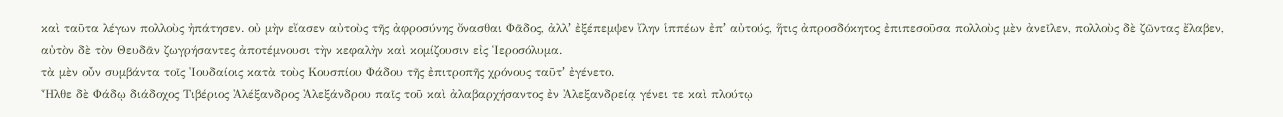καὶ ταῦτα λέγων πολλοὺς ἠπάτησεν. οὐ μὴν εἴασεν αὐτοὺς τῆς ἀφροσύνης ὄνασθαι Φᾶδος, ἀλλʼ ἐξέπεμψεν ἴλην ἱππέων ἐπʼ αὐτούς, ἥτις ἀπροσδόκητος ἐπιπεσοῦσα πολλοὺς μὲν ἀνεῖλεν, πολλοὺς δὲ ζῶντας ἔλαβεν, αὐτὸν δὲ τὸν Θευδᾶν ζωγρήσαντες ἀποτέμνουσι τὴν κεφαλὴν καὶ κομίζουσιν εἰς Ἱεροσόλυμα.
τὰ μὲν οὖν συμβάντα τοῖς Ἰουδαίοις κατὰ τοὺς Κουσπίου Φάδου τῆς ἐπιτροπῆς χρόνους ταῦτʼ ἐγένετο.
Ἦλθε δὲ Φάδῳ διάδοχος Τιβέριος Ἀλέξανδρος Ἀλεξάνδρου παῖς τοῦ καὶ ἀλαβαρχήσαντος ἐν Ἀλεξανδρείᾳ γένει τε καὶ πλούτῳ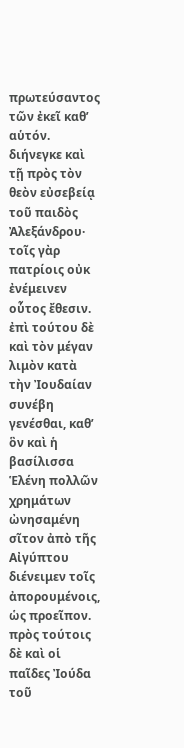πρωτεύσαντος τῶν ἐκεῖ καθʼ αὑτόν. διήνεγκε καὶ τῇ πρὸς τὸν θεὸν εὐσεβείᾳ τοῦ παιδὸς Ἀλεξάνδρου· τοῖς γὰρ πατρίοις οὐκ ἐνέμεινεν οὗτος ἔθεσιν.
ἐπὶ τούτου δὲ καὶ τὸν μέγαν λιμὸν κατὰ τὴν Ἰουδαίαν συνέβη γενέσθαι, καθʼ ὃν καὶ ἡ βασίλισσα Ἑλένη πολλῶν χρημάτων ὠνησαμένη σῖτον ἀπὸ τῆς Αἰγύπτου διένειμεν τοῖς ἀπορουμένοις, ὡς προεῖπον.
πρὸς τούτοις δὲ καὶ οἱ παῖδες Ἰούδα τοῦ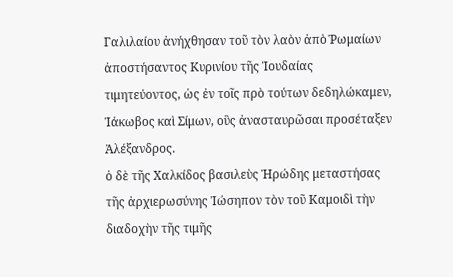Γαλιλαίου ἀνήχθησαν τοῦ τὸν λαὸν ἀπὸ Ῥωμαίων ἀποστήσαντος Κυρινίου τῆς Ἰουδαίας τιμητεύοντος, ὡς ἐν τοῖς πρὸ τούτων δεδηλώκαμεν, Ἰάκωβος καὶ Σίμων, οὓς ἀνασταυρῶσαι προσέταξεν Ἀλέξανδρος.
ὁ δὲ τῆς Χαλκίδος βασιλεὺς Ἡρώδης μεταστήσας τῆς ἀρχιερωσύνης Ἰώσηπον τὸν τοῦ Καμοιδὶ τὴν διαδοχὴν τῆς τιμῆς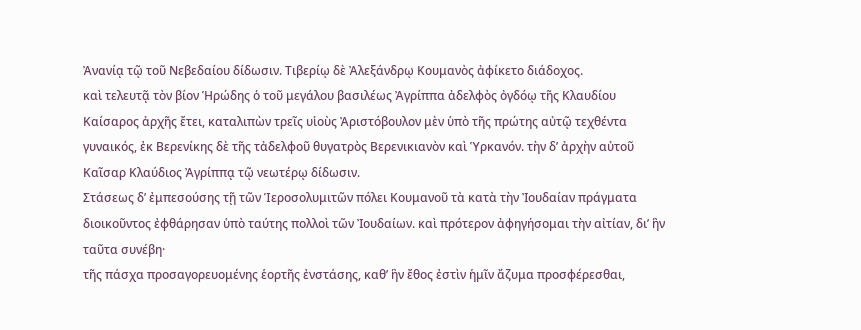Ἀνανίᾳ τῷ τοῦ Νεβεδαίου δίδωσιν. Τιβερίῳ δὲ Ἀλεξάνδρῳ Κουμανὸς ἀφίκετο διάδοχος.
καὶ τελευτᾷ τὸν βίον Ἡρώδης ὁ τοῦ μεγάλου βασιλέως Ἀγρίππα ἀδελφὸς ὀγδόῳ τῆς Κλαυδίου Καίσαρος ἀρχῆς ἔτει, καταλιπὼν τρεῖς υἱοὺς Ἀριστόβουλον μὲν ὑπὸ τῆς πρώτης αὐτῷ τεχθέντα γυναικός, ἐκ Βερενίκης δὲ τῆς τἀδελφοῦ θυγατρὸς Βερενικιανὸν καὶ Ὑρκανόν. τὴν δʼ ἀρχὴν αὐτοῦ Καῖσαρ Κλαύδιος Ἀγρίππᾳ τῷ νεωτέρῳ δίδωσιν.
Στάσεως δʼ ἐμπεσούσης τῇ τῶν Ἱεροσολυμιτῶν πόλει Κουμανοῦ τὰ κατὰ τὴν Ἰουδαίαν πράγματα διοικοῦντος ἐφθάρησαν ὑπὸ ταύτης πολλοὶ τῶν Ἰουδαίων. καὶ πρότερον ἀφηγήσομαι τὴν αἰτίαν, διʼ ἣν ταῦτα συνέβη·
τῆς πάσχα προσαγορευομένης ἑορτῆς ἐνστάσης, καθʼ ἣν ἔθος ἐστὶν ἡμῖν ἄζυμα προσφέρεσθαι,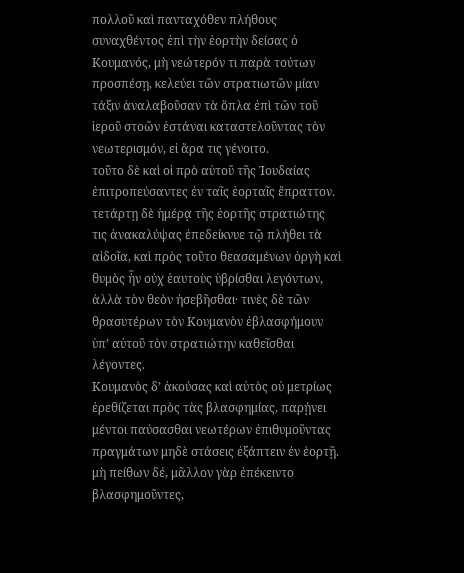πολλοῦ καὶ πανταχόθεν πλήθους συναχθέντος ἐπὶ τὴν ἑορτὴν δείσας ὁ Κουμανός, μὴ νεώτερόν τι παρὰ τούτων προσπέσῃ, κελεύει τῶν στρατιωτῶν μίαν τάξιν ἀναλαβοῦσαν τὰ ὅπλα ἐπὶ τῶν τοῦ ἱεροῦ στοῶν ἑστάναι καταστελοῦντας τὸν νεωτερισμόν, εἰ ἄρα τις γένοιτο.
τοῦτο δὲ καὶ οἱ πρὸ αὐτοῦ τῆς Ἰουδαίας ἐπιτροπεύσαντες ἐν ταῖς ἑορταῖς ἔπραττον.
τετάρτῃ δὲ ἡμέρᾳ τῆς ἑορτῆς στρατιώτης τις ἀνακαλύψας ἐπεδείκνυε τῷ πλήθει τὰ αἰδοῖα, καὶ πρὸς τοῦτο θεασαμένων ὀργὴ καὶ θυμὸς ἦν οὐχ ἑαυτοὺς ὑβρίσθαι λεγόντων, ἀλλὰ τὸν θεὸν ἠσεβῆσθαι· τινὲς δὲ τῶν θρασυτέρων τὸν Κουμανὸν ἐβλασφήμουν ὑπʼ αὐτοῦ τὸν στρατιώτην καθεῖσθαι λέγοντες.
Κουμανὸς δʼ ἀκούσας καὶ αὐτὸς οὐ μετρίως ἐρεθίζεται πρὸς τὰς βλασφημίας, παρῄνει μέντοι παύσασθαι νεωτέρων ἐπιθυμοῦντας πραγμάτων μηδὲ στάσεις ἐξάπτειν ἐν ἑορτῇ.
μὴ πείθων δέ, μᾶλλον γὰρ ἐπέκειντο βλασφημοῦντες,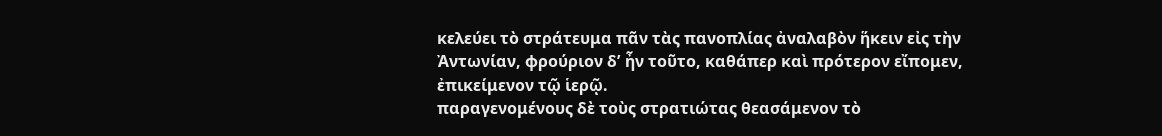κελεύει τὸ στράτευμα πᾶν τὰς πανοπλίας ἀναλαβὸν ἥκειν εἰς τὴν Ἀντωνίαν, φρούριον δʼ ἦν τοῦτο, καθάπερ καὶ πρότερον εἴπομεν, ἐπικείμενον τῷ ἱερῷ.
παραγενομένους δὲ τοὺς στρατιώτας θεασάμενον τὸ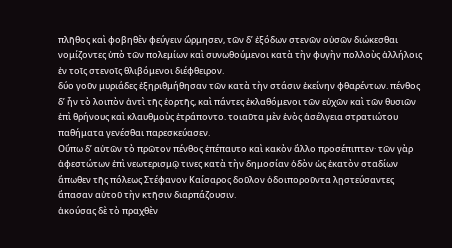πλῆθος καὶ φοβηθὲν φεύγειν ὥρμησεν, τῶν δʼ ἐξόδων στενῶν οὐσῶν διώκεσθαι νομίζοντες ὑπὸ τῶν πολεμίων καὶ συνωθούμενοι κατὰ τὴν φυγὴν πολλοὺς ἀλλήλοις ἐν τοῖς στενοῖς θλιβόμενοι διέφθειρον.
δύο γοῦν μυριάδες ἐξηριθμήθησαν τῶν κατὰ τὴν στάσιν ἐκείνην φθαρέντων. πένθος δʼ ἦν τὸ λοιπὸν ἀντὶ τῆς ἑορτῆς, καὶ πάντες ἐκλαθόμενοι τῶν εὐχῶν καὶ τῶν θυσιῶν ἐπὶ θρήνους καὶ κλαυθμοὺς ἐτράποντο. τοιαῦτα μὲν ἑνὸς ἀσέλγεια στρατιώτου παθήματα γενέσθαι παρεσκεύασεν.
Οὔπω δʼ αὐτῶν τὸ πρῶτον πένθος ἐπέπαυτο καὶ κακὸν ἄλλο προσέπιπτεν· τῶν γὰρ ἀφεστώτων ἐπὶ νεωτερισμῷ τινες κατὰ τὴν δημοσίαν ὁδὸν ὡς ἑκατὸν σταδίων ἄπωθεν τῆς πόλεως Στέφανον Καίσαρος δοῦλον ὁδοιποροῦντα λῃστεύσαντες ἅπασαν αὐτοῦ τὴν κτῆσιν διαρπάζουσιν.
ἀκούσας δὲ τὸ πραχθὲν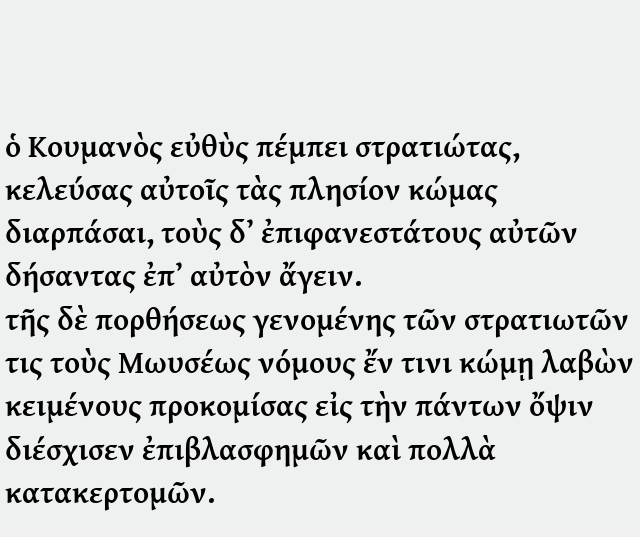ὁ Κουμανὸς εὐθὺς πέμπει στρατιώτας, κελεύσας αὐτοῖς τὰς πλησίον κώμας διαρπάσαι, τοὺς δʼ ἐπιφανεστάτους αὐτῶν δήσαντας ἐπʼ αὐτὸν ἄγειν.
τῆς δὲ πορθήσεως γενομένης τῶν στρατιωτῶν τις τοὺς Μωυσέως νόμους ἔν τινι κώμῃ λαβὼν κειμένους προκομίσας εἰς τὴν πάντων ὄψιν διέσχισεν ἐπιβλασφημῶν καὶ πολλὰ κατακερτομῶν.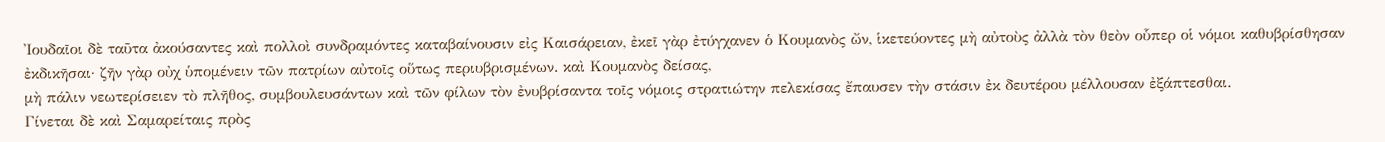Ἰουδαῖοι δὲ ταῦτα ἀκούσαντες καὶ πολλοὶ συνδραμόντες καταβαίνουσιν εἰς Καισάρειαν, ἐκεῖ γὰρ ἐτύγχανεν ὁ Κουμανὸς ὤν, ἱκετεύοντες μὴ αὐτοὺς ἀλλὰ τὸν θεὸν οὗπερ οἱ νόμοι καθυβρίσθησαν ἐκδικῆσαι· ζῆν γὰρ οὐχ ὑπομένειν τῶν πατρίων αὐτοῖς οὕτως περιυβρισμένων. καὶ Κουμανὸς δείσας,
μὴ πάλιν νεωτερίσειεν τὸ πλῆθος, συμβουλευσάντων καὶ τῶν φίλων τὸν ἐνυβρίσαντα τοῖς νόμοις στρατιώτην πελεκίσας ἔπαυσεν τὴν στάσιν ἐκ δευτέρου μέλλουσαν ἐξάπτεσθαι.
Γίνεται δὲ καὶ Σαμαρείταις πρὸς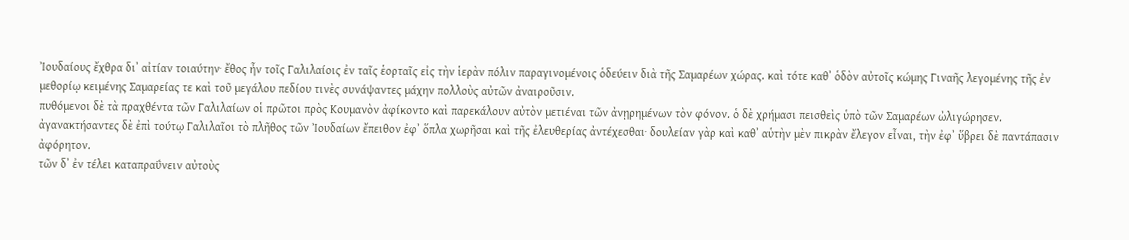Ἰουδαίους ἔχθρα διʼ αἰτίαν τοιαύτην· ἔθος ἦν τοῖς Γαλιλαίοις ἐν ταῖς ἑορταῖς εἰς τὴν ἱερὰν πόλιν παραγινομένοις ὁδεύειν διὰ τῆς Σαμαρέων χώρας. καὶ τότε καθʼ ὁδὸν αὐτοῖς κώμης Γιναῆς λεγομένης τῆς ἐν μεθορίῳ κειμένης Σαμαρείας τε καὶ τοῦ μεγάλου πεδίου τινὲς συνάψαντες μάχην πολλοὺς αὐτῶν ἀναιροῦσιν.
πυθόμενοι δὲ τὰ πραχθέντα τῶν Γαλιλαίων οἱ πρῶτοι πρὸς Κουμανὸν ἀφίκοντο καὶ παρεκάλουν αὐτὸν μετιέναι τῶν ἀνῃρημένων τὸν φόνον. ὁ δὲ χρήμασι πεισθεὶς ὑπὸ τῶν Σαμαρέων ὠλιγώρησεν.
ἀγανακτήσαντες δὲ ἐπὶ τούτῳ Γαλιλαῖοι τὸ πλῆθος τῶν Ἰουδαίων ἔπειθον ἐφʼ ὅπλα χωρῆσαι καὶ τῆς ἐλευθερίας ἀντέχεσθαι· δουλείαν γὰρ καὶ καθʼ αὑτὴν μὲν πικρὰν ἔλεγον εἶναι, τὴν ἐφʼ ὕβρει δὲ παντάπασιν ἀφόρητον.
τῶν δʼ ἐν τέλει καταπραΰνειν αὐτοὺς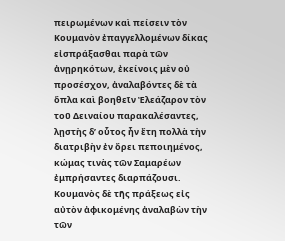πειρωμένων καὶ πείσειν τὸν Κουμανὸν ἐπαγγελλομένων δίκας εἰσπράξασθαι παρὰ τῶν ἀνῃρηκότων, ἐκείνοις μὲν οὐ προσέσχον, ἀναλαβόντες δὲ τὰ ὅπλα καὶ βοηθεῖν Ἐλεάζαρον τὸν τοῦ Δειναίου παρακαλέσαντες, λῃστὴς δʼ οὗτος ἦν ἔτη πολλὰ τὴν διατριβὴν ἐν ὄρει πεποιημένος, κώμας τινὰς τῶν Σαμαρέων ἐμπρήσαντες διαρπάζουσι.
Κουμανὸς δὲ τῆς πράξεως εἰς αὐτὸν ἀφικομένης ἀναλαβὼν τὴν τῶν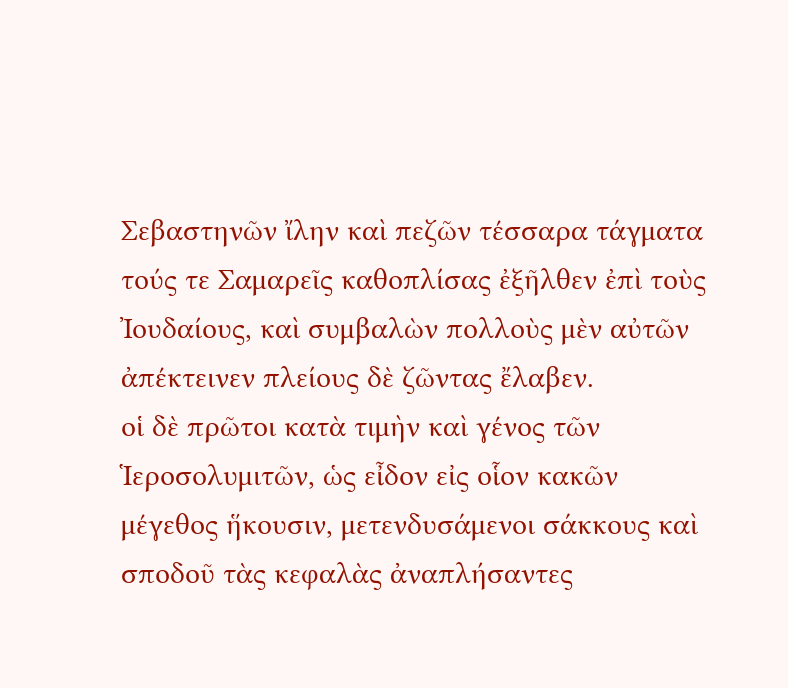Σεβαστηνῶν ἴλην καὶ πεζῶν τέσσαρα τάγματα τούς τε Σαμαρεῖς καθοπλίσας ἐξῆλθεν ἐπὶ τοὺς Ἰουδαίους, καὶ συμβαλὼν πολλοὺς μὲν αὐτῶν ἀπέκτεινεν πλείους δὲ ζῶντας ἔλαβεν.
οἱ δὲ πρῶτοι κατὰ τιμὴν καὶ γένος τῶν Ἱεροσολυμιτῶν, ὡς εἶδον εἰς οἷον κακῶν μέγεθος ἥκουσιν, μετενδυσάμενοι σάκκους καὶ σποδοῦ τὰς κεφαλὰς ἀναπλήσαντες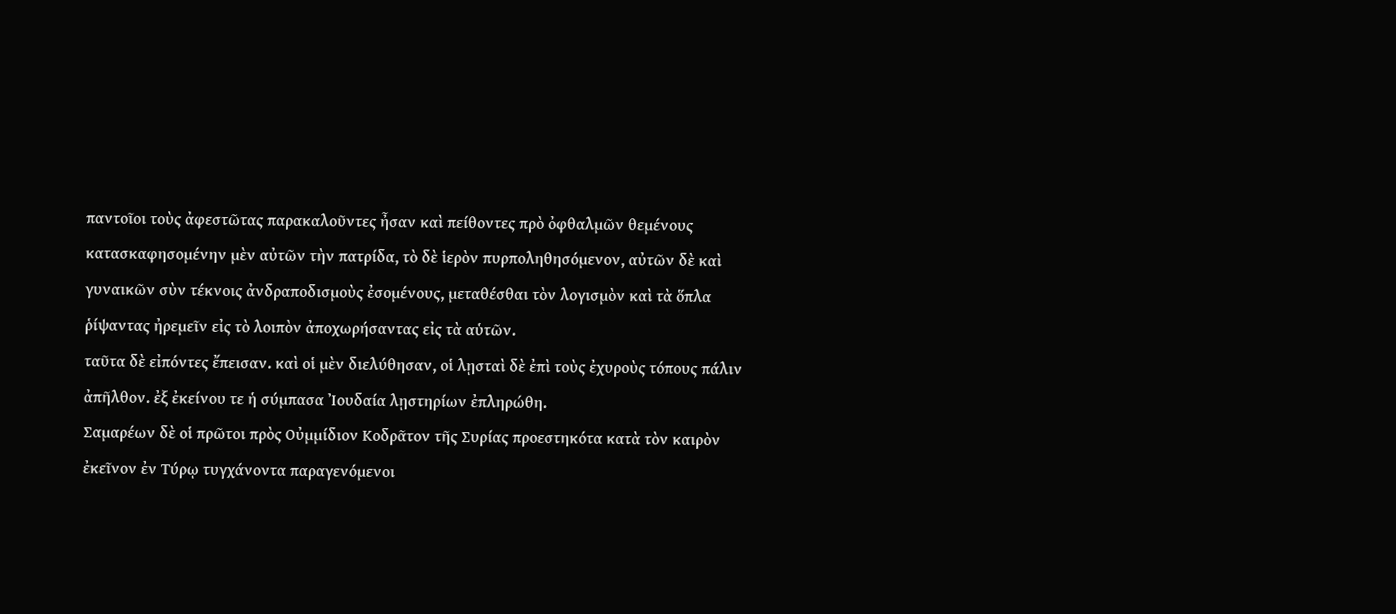παντοῖοι τοὺς ἀφεστῶτας παρακαλοῦντες ἦσαν καὶ πείθοντες πρὸ ὀφθαλμῶν θεμένους κατασκαφησομένην μὲν αὐτῶν τὴν πατρίδα, τὸ δὲ ἱερὸν πυρποληθησόμενον, αὐτῶν δὲ καὶ γυναικῶν σὺν τέκνοις ἀνδραποδισμοὺς ἐσομένους, μεταθέσθαι τὸν λογισμὸν καὶ τὰ ὅπλα ῥίψαντας ἠρεμεῖν εἰς τὸ λοιπὸν ἀποχωρήσαντας εἰς τὰ αὑτῶν.
ταῦτα δὲ εἰπόντες ἔπεισαν. καὶ οἱ μὲν διελύθησαν, οἱ λῃσταὶ δὲ ἐπὶ τοὺς ἐχυροὺς τόπους πάλιν ἀπῆλθον. ἐξ ἐκείνου τε ἡ σύμπασα Ἰουδαία λῃστηρίων ἐπληρώθη.
Σαμαρέων δὲ οἱ πρῶτοι πρὸς Οὐμμίδιον Κοδρᾶτον τῆς Συρίας προεστηκότα κατὰ τὸν καιρὸν ἐκεῖνον ἐν Τύρῳ τυγχάνοντα παραγενόμενοι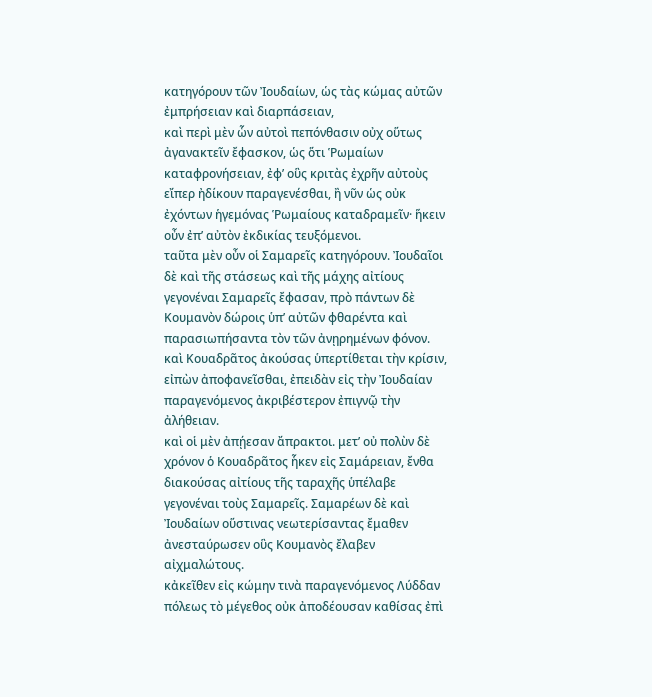κατηγόρουν τῶν Ἰουδαίων, ὡς τὰς κώμας αὐτῶν ἐμπρήσειαν καὶ διαρπάσειαν,
καὶ περὶ μὲν ὧν αὐτοὶ πεπόνθασιν οὐχ οὕτως ἀγανακτεῖν ἔφασκον, ὡς ὅτι Ῥωμαίων καταφρονήσειαν, ἐφʼ οὓς κριτὰς ἐχρῆν αὐτοὺς εἴπερ ἠδίκουν παραγενέσθαι, ἢ νῦν ὡς οὐκ ἐχόντων ἡγεμόνας Ῥωμαίους καταδραμεῖν· ἥκειν οὖν ἐπʼ αὐτὸν ἐκδικίας τευξόμενοι.
ταῦτα μὲν οὖν οἱ Σαμαρεῖς κατηγόρουν. Ἰουδαῖοι δὲ καὶ τῆς στάσεως καὶ τῆς μάχης αἰτίους γεγονέναι Σαμαρεῖς ἔφασαν, πρὸ πάντων δὲ Κουμανὸν δώροις ὑπʼ αὐτῶν φθαρέντα καὶ παρασιωπήσαντα τὸν τῶν ἀνῃρημένων φόνον.
καὶ Κουαδρᾶτος ἀκούσας ὑπερτίθεται τὴν κρίσιν, εἰπὼν ἀποφανεῖσθαι, ἐπειδὰν εἰς τὴν Ἰουδαίαν παραγενόμενος ἀκριβέστερον ἐπιγνῷ τὴν ἀλήθειαν.
καὶ οἱ μὲν ἀπῄεσαν ἄπρακτοι. μετʼ οὐ πολὺν δὲ χρόνον ὁ Κουαδρᾶτος ἧκεν εἰς Σαμάρειαν, ἔνθα διακούσας αἰτίους τῆς ταραχῆς ὑπέλαβε γεγονέναι τοὺς Σαμαρεῖς. Σαμαρέων δὲ καὶ Ἰουδαίων οὕστινας νεωτερίσαντας ἔμαθεν ἀνεσταύρωσεν οὓς Κουμανὸς ἔλαβεν αἰχμαλώτους.
κἀκεῖθεν εἰς κώμην τινὰ παραγενόμενος Λύδδαν πόλεως τὸ μέγεθος οὐκ ἀποδέουσαν καθίσας ἐπὶ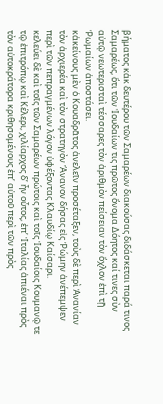βήματος κἀκ δευτέρου τῶν Σαμαρέων διακούσας διδάσκεται παρά τινος Σαμαρέως, ὅτι τῶν Ἰουδαίων τις πρῶτος ὄνομα Δόητος καί τινες σὺν αὐτῷ νεωτερισταὶ τέσσαρες τὸν ἀριθμὸν πείσειαν τὸν ὄχλον ἐπὶ τῇ Ῥωμαίων ἀποστάσει.
κἀκείνους μὲν ὁ Κουαδρᾶτος ἀνελεῖν προσέταξεν, τοὺς δὲ περὶ Ἀνανίαν τὸν ἀρχιερέα καὶ τὸν στρατηγὸν Ἄνανον δήσας εἰς Ῥώμην ἀνέπεμψεν περὶ τῶν πεπραγμένων λόγον ὑφέξοντας Κλαυδίῳ Καίσαρι.
κελεύει δὲ καὶ τοῖς τῶν Σαμαρέων πρώτοις καὶ τοῖς Ἰουδαίοις Κουμανῷ τε τῷ ἐπιτρόπῳ καὶ Κέλερι, χιλίαρχος δʼ ἦν οὗτος, ἐπʼ Ἰταλίας ἀπιέναι πρὸς τὸν αὐτοκράτορα κριθησομένους ἐπʼ αὐτοῦ περὶ τῶν πρὸς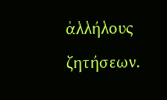ἀλλήλους ζητήσεων.